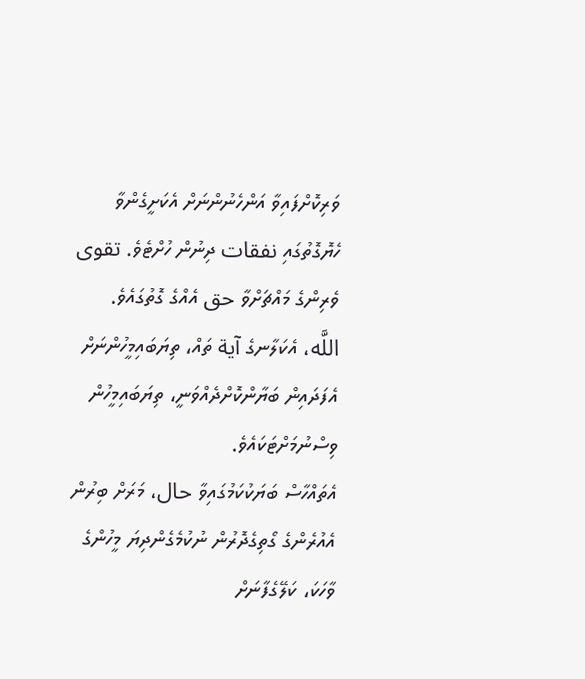ވަރިކޮށްފައިވާ އަންހެނުންނަށް އެކަށީގެންވާ ހެޔޮގޮތުގައި نفقات ދިނުން ހުށްޓެވެ. تقوى ވެރިންގެ މައްޗަށްވާ حق އެއްގެ ގޮތުގައެވެ.
اللَّه، އެކަލާނގެ آية ތައް، ތިޔަބައިމީހުންނަށް އެފަދައިން ބަޔާންކޮށްދެއްވަނީ، ތިޔަބައިމީހުން ވިސްނުމަށްޓަކައެވެ.
އެތައްހާސް ބަޔަކުކަމުގައިވާ حال، މަރަށް ބިރުން އެއުރެންގެ ގޯތިގެދޮރުން ނުކުމެގެންދިޔަ މީހުންގެ ވާހަކަ، ކަލޭގެފާނަށް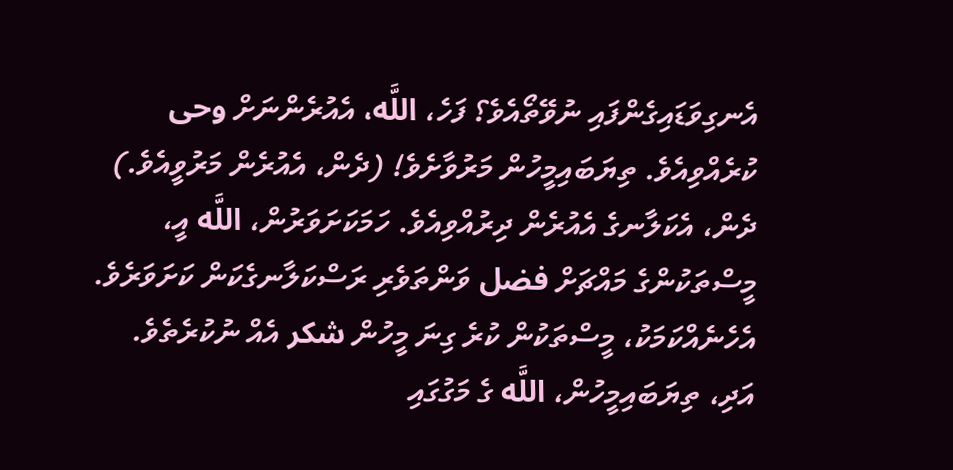އެނގިވަޑައިގެންފައި ނުވޭތޯއެވެ؟ ފަހެ، اللَّه، އެއުރެންނަށް وحى ކުރެއްވިއެވެ. ތިޔަބައިމީހުން މަރުވާށެވެ! (ދެން، އެއުރެން މަރުވީއެވެ.) ދެން، އެކަލާނގެ އެއުރެން ދިރުއްވިއެވެ. ހަމަކަށަވަރުން، اللَّه އީ، މީސްތަކުންގެ މައްޗަށް فضل ވަންތަވެރި ރަސްކަލާނގެކަން ކަށަވަރެވެ. އެހެނެއްކަމަކު، މީސްތަކުން ކުރެ ގިނަ މީހުން شكر އެއް ނުކުރެތެވެ.
އަދި، ތިޔަބައިމީހުން، اللَّه ގެ މަގުގައި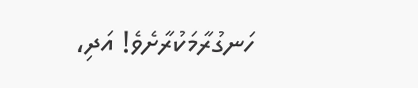ހަނގުރާމަކުރާށެވެ! އަދި،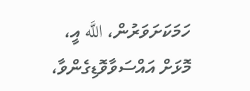ހަމަކަށަވަރުން، اللَّه އީ، މޮޅަށް އައްސަވާވޮޑިގެންވާ،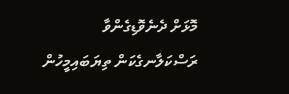މޮޅަށް ދެނެވޮޑިގެންވާ ރަސްކަލާނގެކަން ތިޔަބައިމީހުން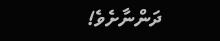ދަންނާށެވެ!